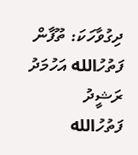ދިގުވާހަކަ: ތޫފާން
ފަތުހުالله އަހުމަދު ރަޝީދު
ފަތުހުالله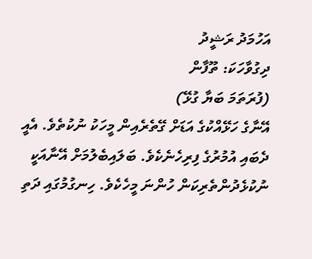އަހުމަދު ރަޝީދު
ދިގުވާހަކަ: ތޫފާން
(ފުރަތަމަ ބަޔާ ގުޅޭ)
އޭނާގެ ހަޅޭއްކުގެ އަޑަށް ގޭތެރެއިން މީހަކު ނުކުތެވެ. އެއީ ދެބައި އުމުރުގެ ފިރިހެނެކެވެ. ބަލައިބެލުމަށް އޭނާއަކީ ނުކުޅެދުންތެރިކަން ހުންނަ މީހެކެވެ. ހިނގުމުގައި ދަތި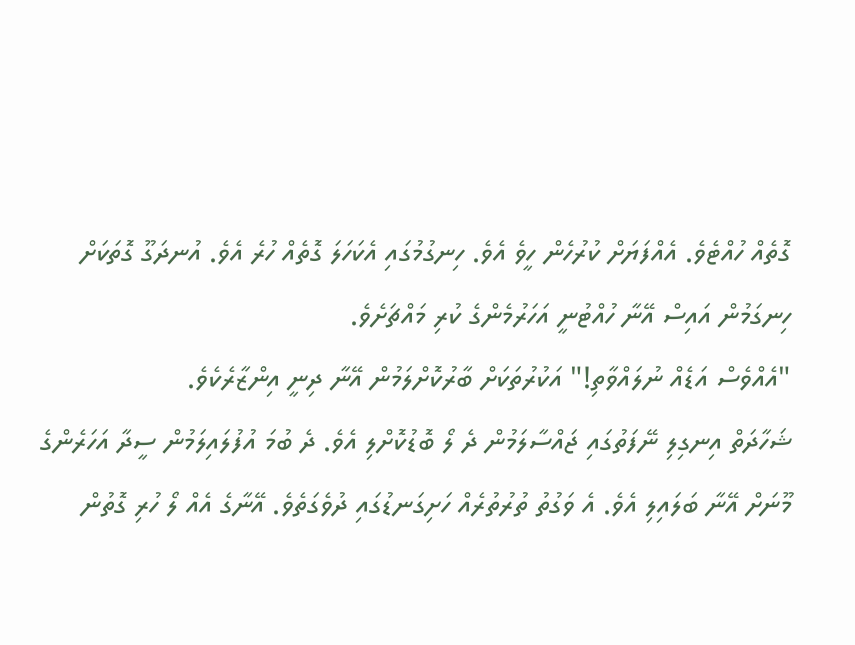ގޮތެއް ހުއްޓެވެ. އެއްފަޔަށް ކުރުހެން ހީވެ އެވެ. ހިނގުމުގައި އެކަހަލަ ގޮތެއް ހުރެ އެވެ. އުނދަގޫ ގޮތަކަށް ހިނގަމުން އައިސް އޭނާ ހުއްޓުނީ އަހަރުމެންގެ ކުރި މައްޗަށެވެ.
"އެއްވެސް އަޑެއް ނުލައްވާތި!" އަކުރުތަކަށް ބާރުކޮށްލަމުން އޭނާ ދިނީ އިންޒާރެކެވެ.
ޝަހާދަތް އިނގިލި ނޭފަތުގައި ޖައްސާލަމުން ދެ ލޯ ބޮޑުކޮށްލި އެވެ. ދެ ބުމަ އުފުލައިލަމުން ސީދާ އަހަރެންގެ މޫނަށް އޭނާ ބަލައިލި އެވެ. އެ ވަގުތު ތުރުތުރެއް ހަށިގަނޑުގައި ދުވެގަތެވެ. އޭނާގެ އެއް ލޯ ހުރި ގޮތުން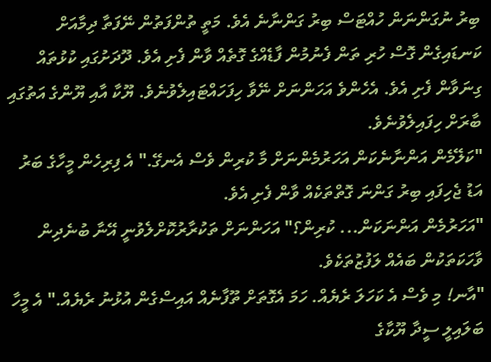ބިރު ނުގަންނަން ހުއްޓަސް ބިރު ގަންނާނެ އެވެ. މަތީ ތުންފަތުން ނޭފަތާ ދިމާއަށް ކަނޑައިގެން ގޮސް ހުރި ތަން ފެނުމުން ފާޑެއްގެ ގޮތެއް ވާން ފެށި އެވެ. ދޫދަށުގައި ކުޅުތައް ގިނަވާން ފެށި އެވެ. އެހެންވެ އަހަންނަށް ނޭވާ ހިފަހައްޓައިލެވުނެވެ. ޔޫކާ އާއި ޔޫންގެ އަތުގައި ބާރަށް ހިފައިލެވުނެވެ.
"ކަލޭމެން އަންނާނެކަން އަހަރުމެންނަށް މާ ކުރިން ވެސް އެނގޭ." އެ ފިރިހެން މީހާގެ ބަރު އަޑު ޖެހިފައި ބިރު ގަންނަ ގޮތްތަކެއް ވާން ފެށި އެވެ.
"އަހަރުމެން އަންނަކަން... ކުރިން؟" އަހަންނަށް ތަކުރާރުކޮށްލެވުނީ އޭނާ ބުނެދިން ވާހަކަތަކުން ބައެއް ލަފުޒުތަކެވެ.
"އާނ! މި ވެސް އެ ކަހަލަ ރެޔެއް. ހަމަ އެގޮތަށް ތޫފާނެއް އައިސްގެން އުޅުނު ރެޔެއް." އެ މީހާ ބަލައިލީ ސީދާ ޔޫކާގެ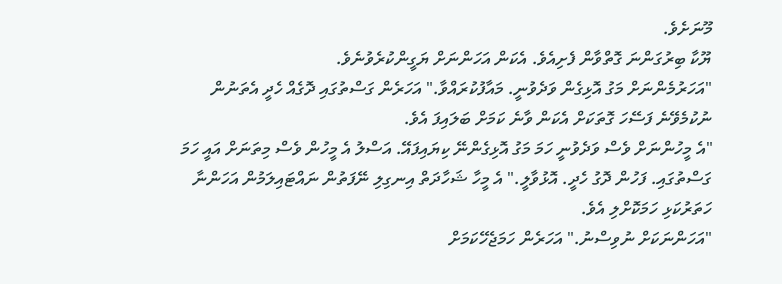މޫނަށެވެ.
ޔޫކާ ބިރުގަންނަ ގޮތްވާން ފެށިއެވެ. އެކަން އަހަންނަށް ޔަގީންކުރެވުނެވެ.
"އަހަރުމެންނަށް މަގު އޮޅިގެން ވަދެވުނީ. މައާފުކުރައްވާ." އަހަރެން ގަސްތުގައި ދޮގެއް ހެދީ އެތަނުން ނުކުމެވޭނެ ފަސޭހަ ގޮތަކަށް އެކަން ވާނެ ކަމަށް ބަލައިފަ އެވެ.
"އެ މީހުންނަށް ވެސް ވަދެވުނީ ހަމަ މަގު އޮޅިގެންނޭ ކިޔައިފައޭ. އަސްލު އެ މީހުން ވެސް މިތަނަށް އައީ ހަމަ ގަސްތުގައި. ފަހުން ދޮގު ހެދީ. އޮޅުވާލީ." އެ މީހާ ޝަހާދަތް އިނގިލި ނޭފަތުން ނައްޓައިލަމުން އަހަންނާ ހަތަރުކަޅި ހަމަކޮށްލި އެވެ.
"އަހަންނަކަށް ނުވިސްނު." އަހަރެން ހަމަޖެހޭކަމަށް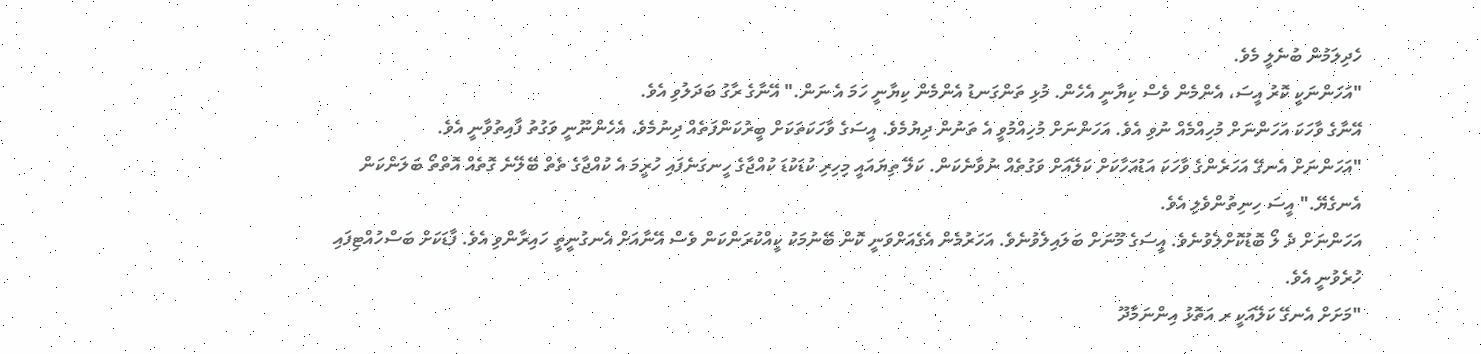ހެދިލަމުން ބުނެލީ މެވެ.
"އަހަންނަކީ ކޮރު އީސަ، އެންމެން ވެސް ކިޔާނީ އެހެން. މުޅި ތަންގަނޑު އެންމެން ކިޔާނީ ހަމަ އެ ނަން." އޭނާގެ ރާގު ބަދަލުވި އެވެ.
އޭނާގެ ވާހަކަ އަހަންނަށް މުހިއްމެއް ނުވި އެވެ. އަހަންނަށް މުހިއްމުވީ އެ ތަނުން ދިޔުމެވެ. އީސަގެ ވާހަކަތަކަށް ބީރުކަންފަތެއް ދިނުމެވެ. އެހެންނޫނީ ވަގުތު ފާއިތުވާނީ އެވެ.
"އަހަންނަށް އެނގޭ އަހަރެންގެ ވާހަކަ އަޑުއަހާކަށް ކަލޭއަށް ވަގުތެއް ނުވާނެކަން. ކަލޭ ތިޔައައީ މިހިރި ކުޑަކުޑަ ކުއްޖާގެ ހީނގަނެފައި ހުރީމަ އެ ކުއްޖާގެ ތެތް ބޭލޭނެ ގޮތެއް އޮތްތޯ ބަލަންކަން އެނގެޔޭ." އީސަ ހިނިތުންވެލި އެވެ.
އަހަންނަށް ދެ ލޯ ބޮޑުކޮށްލެވުނެވެ. އީސަގެ މޫނަށް ބަލައިލެވުނެވެ. އަހަރުމެން އެގެއަށްވަނީ ކޮން ބޭނުމަކު ކީއްކުރަންކަން ވެސް އޭނާއަށް އެނގުނީތީ ހައިރާންވި އެވެ. ފާޑަކަށް ބަސްހުއްޓިފައި ހުރެވުނީ އެވެ.
"މަށަށް އެނގޭ ކަލޭއަކީ ރ އަތޮޅު އިންނަމާދޫ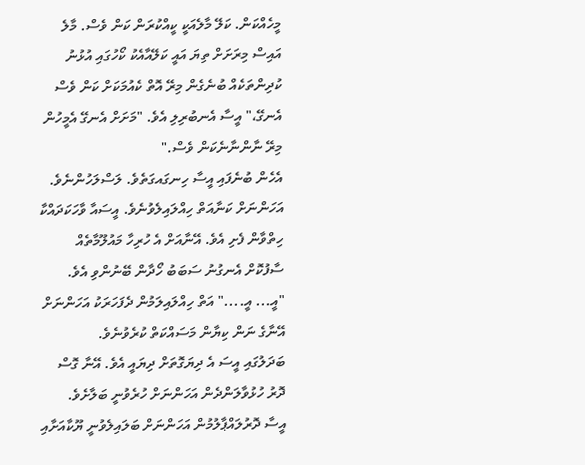މީހެއްކަން. ކަލޭ މާލެއަކީ ކީއްކުރަން ކަން ވެސް. މާލެ އައިސް މިރަށަށް ތިޔަ އައީ ކަލޭއާއެކު ކޯހުގައި އުޅުނު ކުދިންތަކެއް ބުނެގެން މިރޭ އޮތް ކެއުމަކަށް ކަން ވެސް އެނގޭ،" އީސާ އެނބުރިލި އެވެ. "މަށަށް އެނގޭ އެމީހުން މިރޭ ނާންނާނެކަން ވެސް."
އެހެން ބުނެފައި އީސާ ހިނގައގަތެވެ. ލަސްލަހުންނެވެ. އަހަންނަށް ކަނާއަތް ހިއްލައިލެވުނެވެ. އީސައާ ވާހަކަދައްކާ ހިތްވާން ފެށި އެވެ. އޭނާއަށް އެ ހުރިހާ މައުލޫމާތެއް ސާފުކޮށް އެނގުނު ސަބަބު ހޯދާން ބޭނުންވި އެވެ.
"އީ... އީ...." އަތް ހިއްލައިލަމުން ދެފަހަރަކު އަހަންނަށް އޭނާގެ ނަން ކިޔާން މަސައްކަތް ކުރެވުނެވެ.
ބަދަލުގައި އީސަ އެ ދިޔަގޮތަށް ދިޔައީ އެވެ. އޭނާ ގޮސް ދޮރު ހުޅުވާލަންދެން އަހަންނަށް ހުރެވުނީ ބަލާށެވެ.
އީސާ ދޮރުލައްޕާލުމުން އަހަންނަށް ބަލައިލެވުނީ ޔޫކާއަށާއި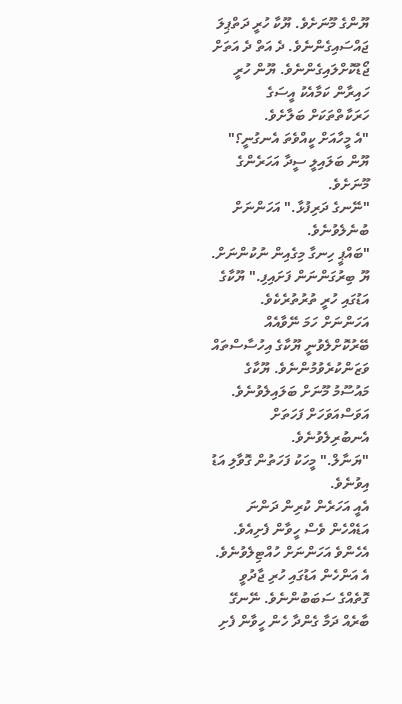ޔޫންގެ މޫނަށެވެ. ޔޫކާ ހުރީ ދަތްޕިލަ ޖައްސައިގެންނެވެ. ދެ އަތް ދެ އަތަށް ޖޯޑުކޮށްލައިގެންނެވެ. ޔޫން ހުރީ ހައިރާން ކަމާއެކު އީސަގެ ހަރަކާތްތަކަށް ބަލާށެވެ.
"އެ މީހާއަށް ކީއްވެތަ އެނގުނީ؟" ޔޫން ބަލައިލީ ސީދާ އަހަރެންގެ މޫނަށެވެ.
"ނޭނގެ ދަރިފުޅާ." އަހަންނަށް ބުނެލެވުނެވެ.
"ބައްޕީ ހިނގާ މިގެއިން ނުކުންނަށް. ޔޫ ބިރުގަންނަން ފަށައިފި." ޔޫކާގެ އަޑުގައި ހުރީ ތުރުތުރެކެވެ.
އަހަންނަށް ހަމަ ނޭވާއެއް ބޭރުކޮށްލެވުނީ ޔޫކާގެ އިހުސާސްތައް ވަޒަންކުރެވުމުންނެވެ. ޔޫކާގެ މައުސޫމު މޫނަށް ބަލައިލެވުނެވެ. އަވަސްއަވަހަށް ފަހަތަށް އެނބުރިލެވުނެވެ.
"ޔަނާލް." މީހަކު ފަހަތުން ގޮވާލި އަޑު އިވުނެވެ.
އެއީ އަހަރެން ކުރިން ދަންނަ އަޑެއްހެން ވެސް ހީވާން ފެށިއެވެ. އެހެންވެ އަހަންނަށް ހުއްޓިލެވުނެވެ. އެ އަންހެން އަޑުގައި ހުރި ޖާދުވީ ގޮތެއްގެ ސަބަބުންނެވެ. ނޭނގޭ ބާރެއް ދަމާ ގެންދާ ހެން ހީވާން ފެށި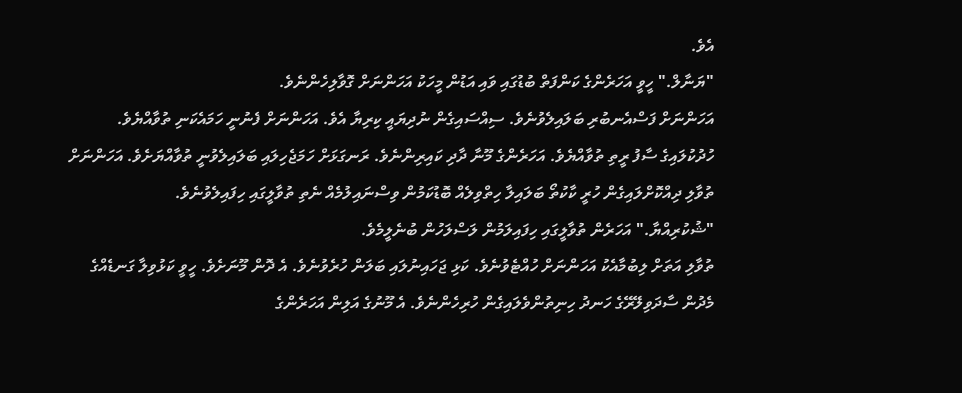އެވެ.
"ޔަނާލް." ހީވީ އަހަރެންގެ ކަންފަތް ބުޑުގައި ވައި އަޑުން މީހަކު އަހަންނަށް ގޮވާލިހެންނެވެ.
އަހަންނަށް ފަސްއެނބުރި ބަލައިލެވުނެވެ. ސިއްސައިގެން ނުދިޔައީ ކިރިޔާ އެވެ. އަހަންނަށް ފެނުނީ ހަމައެކަނި ތުވާއްޔެވެ. ހުދުކުލައިގެ ސާފު ރީތި ތުވާއްޔެވެ. އަހަރެންގެ މޫނާ ދާދި ކައިރިންނެވެ. ރަނގަޅަށް ހަމަޖެހިލައި ބަލައިލެވުނީ ތުވާއްޔަށެވެ. އަހަންނަށް ތުވާލި ދިއްކޮށްލައިގެން ހުރީ ކާކުތޯ ބަލައިލާ ހިތްވިލެއް ބޮޑުކަމުން ވިސްނައިލުމެއް ނެތި ތުވާލީގައި ހިފައިލެވުނެވެ.
"ޝުކުރިއްޔާ." އަހަރެން ތުވާލީގައި ހިފައިލަމުން ލަސްލަހުން ބުނެލީމެވެ.
ތުވާލި އަތަށް ލިބުމާއެކު އަހަންނަށް ހުއްޓެވުނެވެ. ކަޅި ޖަހައިނުލައި ބަލަން ހުރެވުނެވެ. އެ ދޮން މޫނަށެވެ. ހީވީ ކަޅުވިލާ ގަނޑެއްގެ މެދުން ސާދަވިލޭރޭގެ ހަނދު ހިނިތުންވެލައިގެން ހުރިހެންނެވެ. އެ މޫނުގެ އަލިން އަހަރެންގެ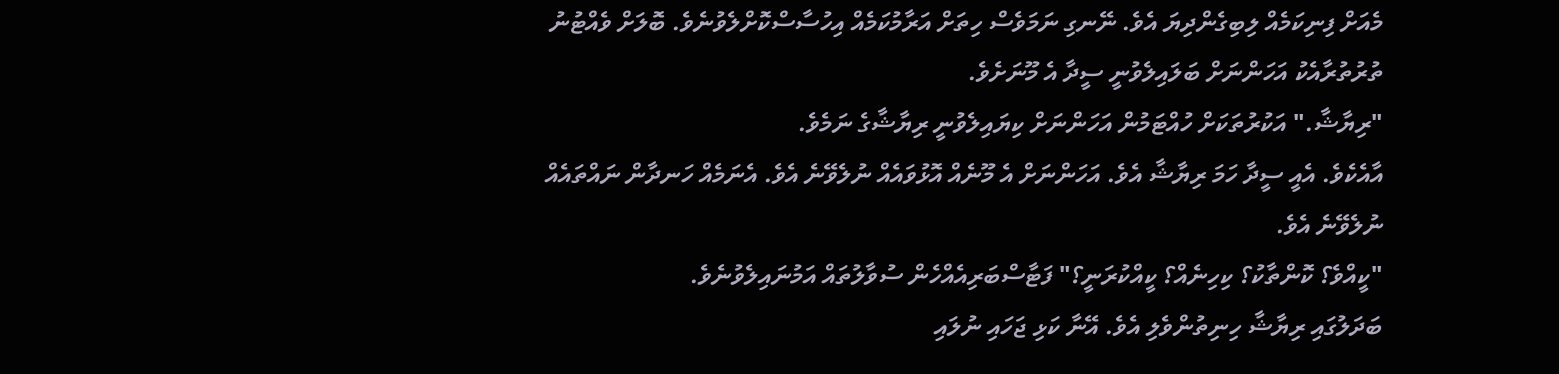މެއަށް ފިނިކަމެއް ލިބިގެންދިޔަ އެވެ. ނޭނގި ނަމަވެސް ހިތަށް އަރާމުކަމެއް އިހުސާސްކޮށްލެވުނެވެ. ބޮލަށް ވެއްޓުނު ތުރުތުރާއެކު އަހަންނަށް ބަލައިލެވުނީ ސީދާ އެ މޫނަށެވެ.
"ރިޔާޝާ." އަކުރުތަކަށް ހުއްޓަމުން އަހަންނަށް ކިޔައިލެވުނީ ރިޔާޝާގެ ނަމެވެ.
އާއެކެވެ. އެއީ ސީދާ ހަމަ ރިޔާޝާ އެވެ. އަހަންނަށް އެ މޫނެއް އޮޅުވައެއް ނުލެވޭނެ އެވެ. އެނަމެއް ހަނދާން ނައްތައެއް ނުލެވޭނެ އެވެ.
"ކީއްވެ؟ ކޮންތާކު؟ ކިހިނެއް؟ ކީއްކުރަނީ؟" ފަޓާސްބަރިއެއްހެން ސުވާލުތައް އަމުނައިލެވުނެވެ.
ބަދަލުގައި ރިޔާޝާ ހިނިތުންވެލި އެވެ. އޭނާ ކަޅި ޖަހައި ނުލައި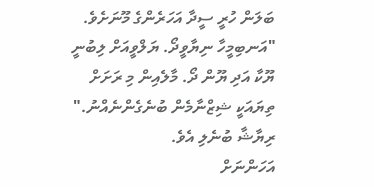ބަލަން ހުރީ ސީދާ އަހަރެންގެ މޫނަށެވެ.
"އަނބިމީހާ ނިޔާވީދޯ. ޔަލްވީއަށް ލިބުނީ ޔޫކާ އަދި ޔޫން ދޯ. މާލެއިން މި ރަށަށް ތިޔައަކީ ޝިޒްނާމެން ބުނެގެންނެއްނު." ރިޔާޝާ ބުނެލި އެވެ.
އަހަންނަށް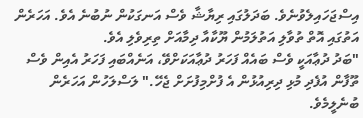އިސްޖަހައިލެވުނެވެ. ބަދަލުގައި ރިޔާޝާ ވެސް އަނގަކުން ނުބުނެ އެވެ. އަހަރެން އަތުގައި އޮތް ތުވާލި އަތުލަމުން ޔޫކާއާ ދިމާއަށް ތިރިވެލި އެވެ.
"ބަދު ދުޢާއަކީ ވެސް ބައެއް ފަހަރު ދުޢާއަކަށްވޭ، އަނެއްބައި ފަހަރު އެއިން ވެސް ތޫފާން އުފެދި މުޅި ދިރިއުޅުން އެ ފުށްމިފުށަށް ޖެހޭ." ލަސްލަހުން އަހަރެން ބުނެލީމެވެ.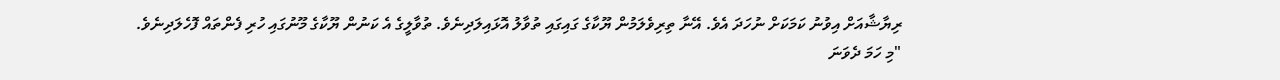ރިޔާޝާއަށް އިވުނު ކަމަކަށް ނުހަދަ އެވެ. އޭނާ ތިރިވެލަމުން ޔޫކާގެ ގައިގައި ތުވާލު އޮޅައިލަދިނެވެ. ތުވާލީގެ އެ ކަނުން ޔޫކާގެ މޫނުގައި ހުރި ފެންތައް ފޮހެލަދިނެވެ.
"މި ހަމަ ދެވަނަ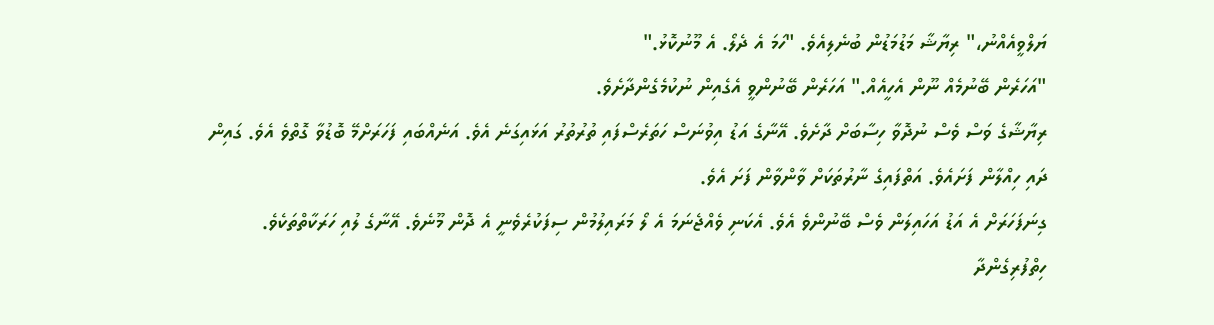ޔަލްވީއެއްނު،" ރިޔާޝާ މަޑުމަޑުން ބުނެލިއެވެ. "ހަމަ އެ ދެލޯ. އެ މޫނުކޮޅު."
"އަހަރެން ބޭނުމެއް ނޫން އެހީއެއް." އަހަރެން ބޭނުންވީ އެގެއިން ނުކުމެގެންދާށެވެ.
ރިޔާޝާގެ ވަސް ވެސް ނުދޮވާ ހިސާބަށް ދާށެވެ. އޭނާގެ އަޑު އިވުނަސް ހަތަރެސްފައި ތުރުތުރު އަޅައިގަނެ އެވެ. އަނެއްބައި ފަހަރަށްމޭ ބޮޑުވާ ގޮތްވެ އެވެ. ގައިން ދައި ހިއްލާން ފަށައެވެ. އަތްފައިގެ ނާރުތަކަށް ވާންވާން ފަށަ އެވެ.
ގިނަފަހަރަށް އެ އަޑު އަހައިލަން ވެސް ބޭނުންވެ އެވެ. އެކަނި ވެއްޖެނަމަ އެ ލޯ މަރައިލުމުން ސިފަކުރެވެނީ އެ ދޮން މޫނެވެ. އޭނާގެ ލުއި ހަރަކާތްތަކެވެ. ހިތްފުރިގެންދާ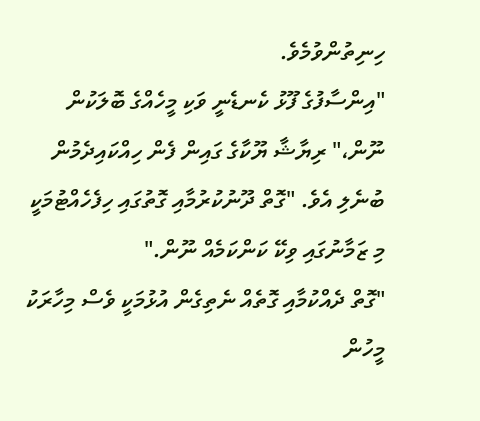ހިނިތުންވުމެވެ.
"އިންސާފުގެ ފޫޅު ކެނޑެނީ ވަކި މީހެއްގެ ބޮލަކުން ނޫން،" ރިޔާޝާ ޔޫކާގެ ގައިން ފެން ހިއްކައިދެމުން ބުނެލި އެވެ. "ގޮތް ދޫނުކުރުމާއި ގޮތުގައި ހިފެހެއްޓުމަކީ މި ޒަމާނުގައި ވިކޭ ކަންކަމެއް ނޫން."
"ގޮތް ދެއްކުމާއި ގޮތެއް ނެތިގެން އުޅުމަކީ ވެސް މިހާރަކު މީހުން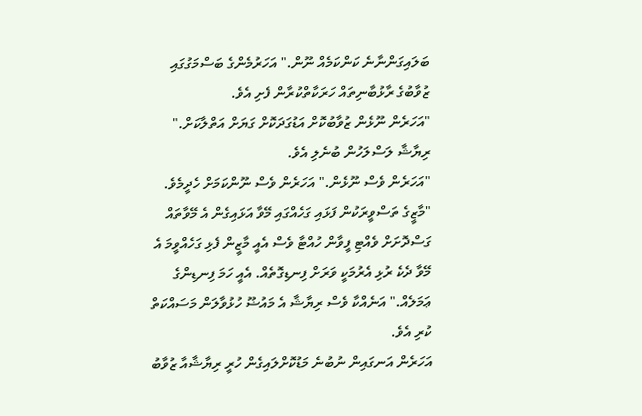ބަލައިގަންނާނެ ކަންކަމެއް ނޫން." އަހަރުމެންގެ ބަސްމަގުގައި ޒުވާބުގެ ރާޅުބާނިތައް ހަރަކާތްކުރާން ފެށި އެވެ.
"އަހަރެން ނޫޅެން ޒުވާބުކޮށް އަޑުގަދަކޮށް ގަޔަށް އަތްލާކަށް." ރިޔާޝާ ލަސްލަހުން ބުނެލި އެވެ.
"އަހަރެން ވެސް ނޫޅެން." އަހަރެން ވެސް ނޫންކަމަށް ހެދީމެވެ.
"މާޒީގެ ތަސްވީރަކުން ފަޅައި ގަހެއްގައި މޭވާ އަޅައިގެން އެ މޭވާތައް ގަސްދޮށަށް ވެއްޓި ފީވާން ހުއްޓާ ވެސް އެއީ މާޒީން ފެޅި ގަހެއްވީމަ އެ މޭވާ ދެކެ ރުޅި އެރުމަކީ ވަރަށް ފިނޑިގޮތެއް. އެއީ ހަމަ ފިނޑިންގެ ޢަމަލެއް." އަނެއްކާ ވެސް ރިޔާޝާ އެ މައުޟޫ ހުޅުވާލަން މަސައްކަތް ކުރި އެވެ.
އަހަރެން އަނގައިން ނުބުނެ މަޑުކޮށްލައިގެން ހުރީ ރިޔާޝާއާ ޒުވާބު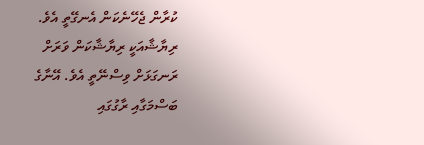ކުރާން ޖެހޭނެކަން އެނގޭތީ އެވެ. ރިޔާޝާއަކީ ރިޔާޝާކަން ވަރަށް ރަނގަޅަށް ވިސްނޭތީ އެވެ. އޭނާގެ ބަސްމަގާއި ރާގުގައި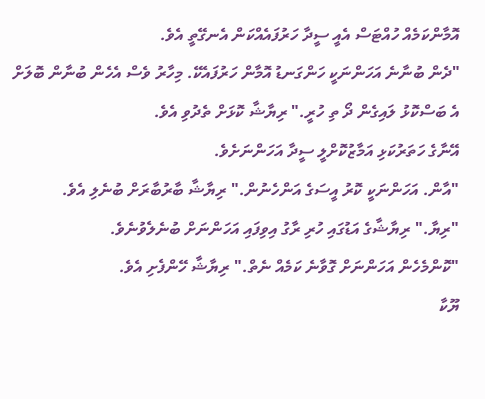އޮމާންކަމެއް ހުއްޓަސް އެއީ ސީދާ ހަރުފައެއްކަން އެނގޭތީ އެވެ.
"ދެން ބުނާނެ އަހަންނަކީ ހަންގަނޑު އޮމާން ހަރުފައެކޭ. މިހާރު ވެސް އެހެން ބުނާން ބޮލަށް އެ ބަސްކޮޅު ލައިގެން ދޯ ތި ހުރީ." ރިޔާޝާ ކޮޅަށް ތެދުވި އެވެ.
އޭނާގެ ހަތަރުކަޅި އަމާޒުކޮށްލީ ސީދާ އަހަންނަށެވެ.
"އާން. އަހަންނަކީ ކޮރު އީސަގެ އަންހެނުން." ރިޔާޝާ ބާރުބާރަށް ބުނެލި އެވެ.
"ރިޔާ." ރިޔާޝާގެ އަޑުގައި ހުރި ރާގު އިވިފައި އަހަންނަށް ބުނެލެވުނެވެ.
"ކޮންމެހެން އަހަންނަށް ގޮވާނެ ކަމެއް ނެތް." ރިޔާޝާ ހޭންފެށި އެވެ.
ޔޫކާ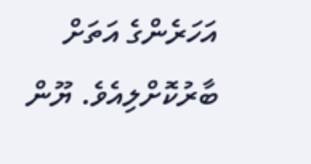އަހަރެންގެ އަތަށް ބާރުކޮށްލިއެވެ. ޔޫން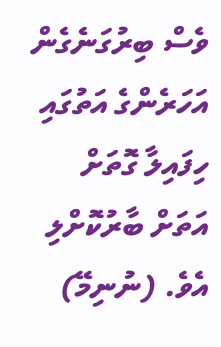ވެސް ބިރުގަނެގެން އަހަރެންގެ އަތުގައި ހިފައިލާ ގޮތަށް އަތަށް ބާރުކޮށްލި އެވެ. (ނުނިމޭ)